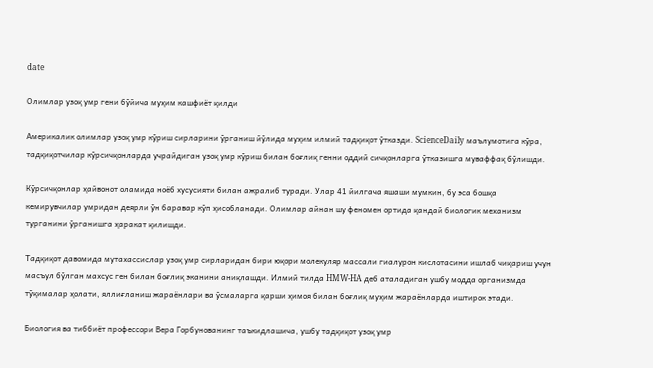date

Олимлар узоқ умр гени бўйича муҳим кашфиёт қилди

Америкалик олимлар узоқ умр кўриш сирларини ўрганиш йўлида муҳим илмий тадқиқот ўтказди. ScienceDaily маълумотига кўра, тадқиқотчилар кўрсичқонларда учрайдиган узоқ умр кўриш билан боғлиқ генни оддий сичқонларга ўтказишга муваффақ бўлишди.

Кўрсичқонлар ҳайвонот оламида ноёб хусусияти билан ажралиб туради. Улар 41 йилгача яшаши мумкин, бу эса бошқа кемирувчилар умридан деярли ўн баравар кўп ҳисобланади. Олимлар айнан шу феномен ортида қандай биологик механизм турганини ўрганишга ҳаракат қилишди.

Тадқиқот давомида мутахассислар узоқ умр сирларидан бири юқори молекуляр массали гиалурон кислотасини ишлаб чиқариш учун масъул бўлган махсус ген билан боғлиқ эканини аниқлашди. Илмий тилда HMW-HA деб аталадиган ушбу модда организмда тўқималар ҳолати, яллиғланиш жараёнлари ва ўсмаларга қарши ҳимоя билан боғлиқ муҳим жараёнларда иштирок этади.

Биология ва тиббиёт профессори Вера Горбунованинг таъкидлашича, ушбу тадқиқот узоқ умр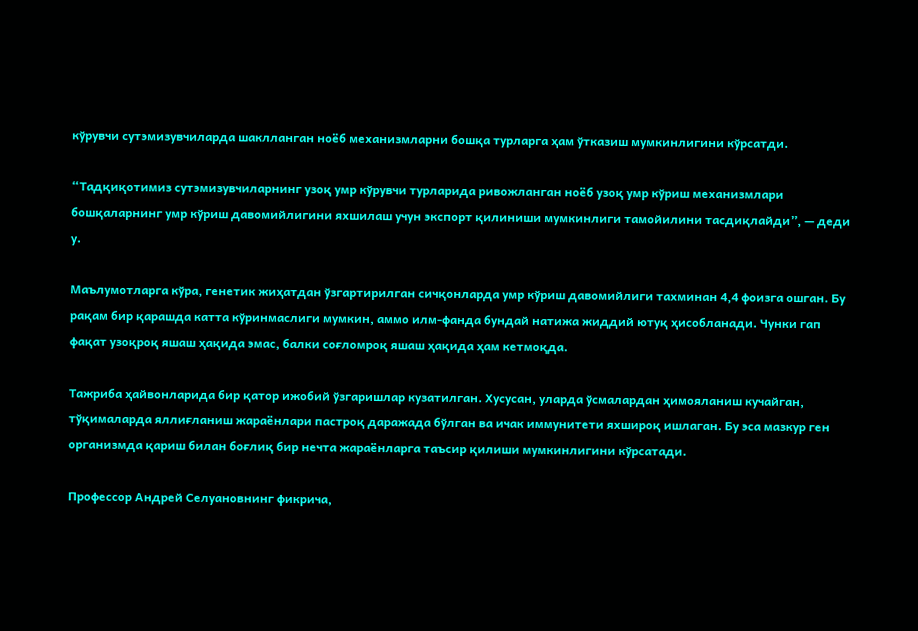кўрувчи сутэмизувчиларда шаклланган ноёб механизмларни бошқа турларга ҳам ўтказиш мумкинлигини кўрсатди.

“Тадқиқотимиз сутэмизувчиларнинг узоқ умр кўрувчи турларида ривожланган ноёб узоқ умр кўриш механизмлари бошқаларнинг умр кўриш давомийлигини яхшилаш учун экспорт қилиниши мумкинлиги тамойилини тасдиқлайди”, — деди у.

Маълумотларга кўра, генетик жиҳатдан ўзгартирилган сичқонларда умр кўриш давомийлиги тахминан 4,4 фоизга ошган. Бу рақам бир қарашда катта кўринмаслиги мумкин, аммо илм-фанда бундай натижа жиддий ютуқ ҳисобланади. Чунки гап фақат узоқроқ яшаш ҳақида эмас, балки соғломроқ яшаш ҳақида ҳам кетмоқда.

Тажриба ҳайвонларида бир қатор ижобий ўзгаришлар кузатилган. Хусусан, уларда ўсмалардан ҳимояланиш кучайган, тўқималарда яллиғланиш жараёнлари пастроқ даражада бўлган ва ичак иммунитети яхшироқ ишлаган. Бу эса мазкур ген организмда қариш билан боғлиқ бир нечта жараёнларга таъсир қилиши мумкинлигини кўрсатади.

Профессор Андрей Селуановнинг фикрича,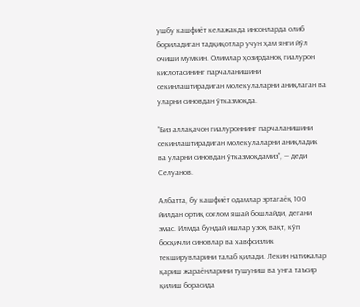ушбу кашфиёт келажакда инсонларда олиб бориладиган тадқиқотлар учун ҳам янги йўл очиши мумкин. Олимлар ҳозирданоқ гиалурон кислотасининг парчаланишини секинлаштирадиган молекулаларни аниқлаган ва уларни синовдан ўтказмоқда.

“Биз аллақачон гиалуроннинг парчаланишини секинлаштирадиган молекулаларни аниқладик ва уларни синовдан ўтказмоқдамиз”, — деди Селуанов.

Албатта, бу кашфиёт одамлар эртагаёқ 100 йилдан ортиқ соғлом яшай бошлайди, дегани эмас. Илмда бундай ишлар узоқ вақт, кўп босқичли синовлар ва хавфсизлик текширувларини талаб қилади. Лекин натижалар қариш жараёнларини тушуниш ва унга таъсир қилиш борасида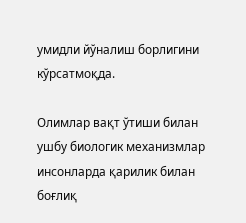умидли йўналиш борлигини кўрсатмоқда.

Олимлар вақт ўтиши билан ушбу биологик механизмлар инсонларда қарилик билан боғлиқ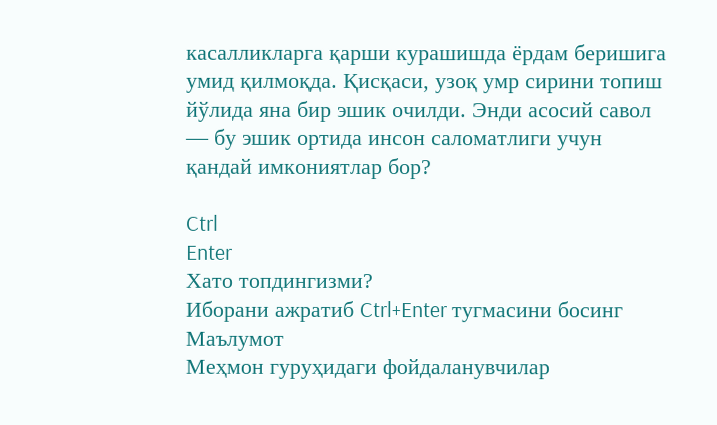касалликларга қарши курашишда ёрдам беришига умид қилмоқда. Қисқаси, узоқ умр сирини топиш йўлида яна бир эшик очилди. Энди асосий савол — бу эшик ортида инсон саломатлиги учун қандай имкониятлар бор?

Ctrl
Enter
Хато топдингизми?
Иборани ажратиб Ctrl+Enter тугмасини босинг
Маълумот
Меҳмон гуруҳидаги фойдаланувчилар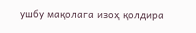ушбу мақолага изоҳ қолдира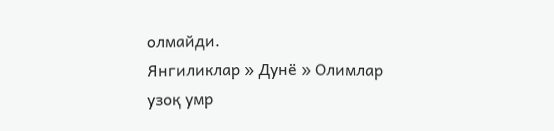олмайди.
Янгиликлар » Дунё » Олимлар узоқ умр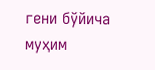гени бўйича муҳим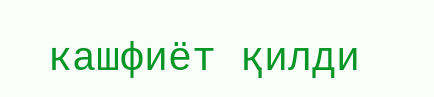кашфиёт қилди